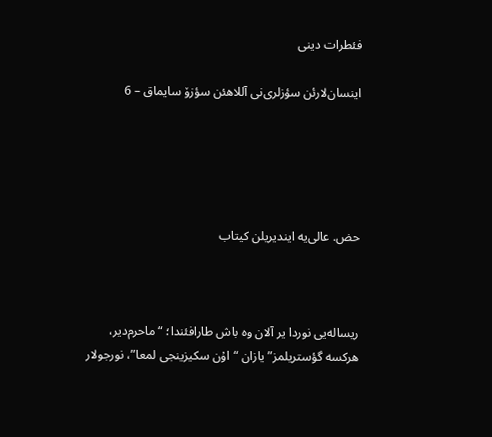فئطرات دینی

اینسان‌لارئن سؤزلری‌نی آللاهئن سؤزۆ سایماق – 6





حض. عالی‌یە ایندیریلن کیتاب



ریسالەیی نوردا یر آلان وە باش طارافئندا؛ “ماحرم‌دیر، هرکسە گؤستریلمز” یازان “اۇن سکیزینجی لمعا”، نورجولار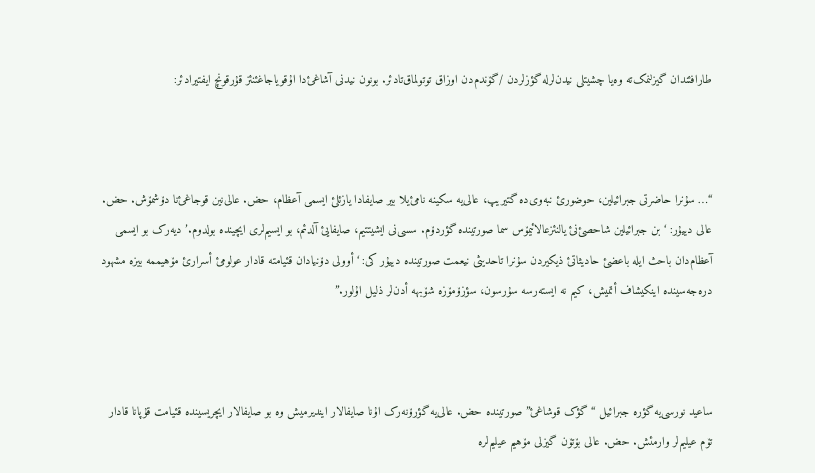طارافئندان گیزلنمک‌تە وەیا چشیتلی نیدن‌لرلە گؤزلردن /گۆندم‌دن اوزاق توتولماق‌تادئر. بونون نیدنی آشاغئ‌دا اۇقویاجاغئنئز قۇرقونچ ایفتیرادئر:



“… سۇنرا حاضرتی جبرائیلین، حوضورئ نبەوی‌دە گتیریپ، عالی‌یە سکینە نامئ‌یلا بیر صایفادا یازئلئ ایسمی آعظام، حض. عالی‌نین قوجاغئ‌نا دۆشمۆش. حض. عالی دییۇر: ‘بن جبرائیلین شاحصئ‌نئ یالنئزعالائیمۆس سما صورتیندە گؤردۆم. سسی‌نی ایشیتتیم، صایفایئ آلدئم، بو ایسیم‌لری ایچیندە بولدوم.’ دیەرک بو ایسمی آعظام‌دان باحث ایلە باعضئ حادیثاتئ ذیکیردن سۇنرا تاحدیثی نیعمت صورتیندە دییۇر کی: ‘أوولی دۆنیادان قئیامتە قادار عولومئ أسرارئ مۆهیممە بیزە مشهود درەجەسیندە اینکیشاف أتمیش، کیم نە ایستەرسە سۇرسون، سؤزۆمۆزە شۆبهە أدن‌لر ذلیل اۇلور.”



ساعید نورسی‌یە گؤرە جبرائیل “گؤک قوشاغئ” صورتیندە حض. عالی‌یە گؤرۆنەرک اۇنا صایفالار ایندیرمیش وە بو صایفالار ایچریسیندە قئیامت قۇپانا قادار تۆم عیلیم‌لر وارمئش. حض. عالی بۆتۆن گیزلی مۆهیم عیلیم‌لرە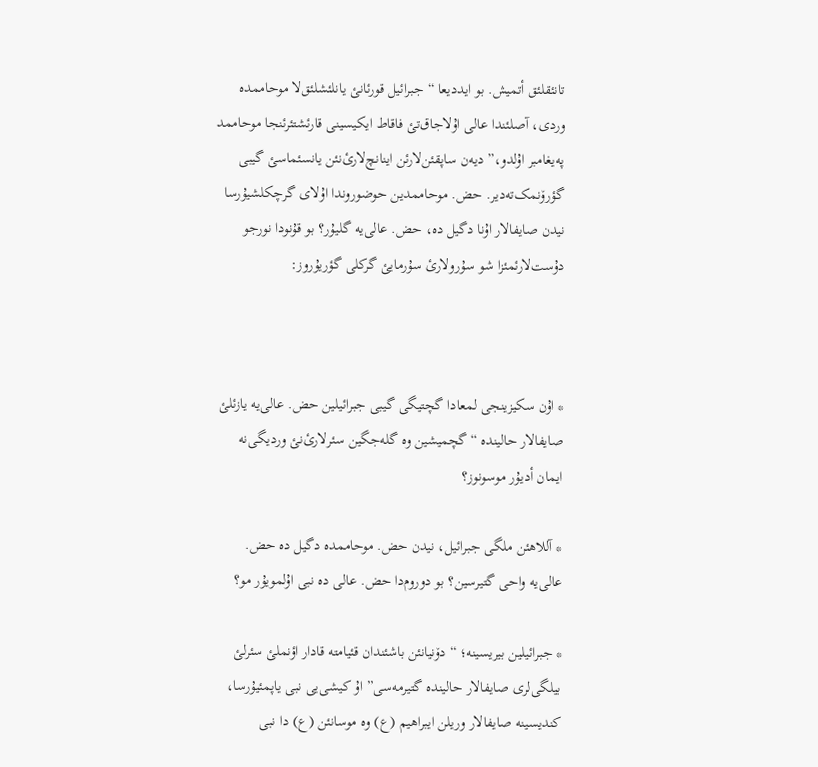تانئقلئق أتمیش. بو ایددیعا “جبرائیل قورئانئ یانلئشلئق‌لا موحاممدە وردی، آصلئندا عالی اۇلاجاق‌تئ فاقاط ایکیسینی قارئشتئرئنجا موحاممد پەیغامبر اۇلدو،” دیەن ساپقئن‌لارئن اینانچ‌لارئ‌نئن یانسئماسئ گیبی گؤرۆنمک‌تەدیر. حض. موحاممدین حوضوروندا اۇلای گرچکلشیۇرسا نیدن صایفالار اۇنا دگیل دە، حض. عالی‌یە گلیۇر؟ بو قۇنودا نورجو دۇست‌لارئمئزا شو سۇرولارئ سۇرمایئ گرکلی گؤریۇروز:



* اۇن سکیزینجی لمعادا گچتیگی گیبی جبرائیلین حض. عالی‌یە یازئلئ صایفالار حالیندە “گچمیشین وە گلەجگین سئرلارئ‌نئ وردیگی‌نە ایمان أدیۇر موسونوز؟

* آللاهئن ملگی جبرائیل، نیدن حض. موحاممدە دگیل دە حض. عالی‌یە واحی گتیرسین؟ بو دوروم‌دا حض. عالی دە نبی اۇلمویۇر مو؟

* جبرائیلین بیریسینە؛ “دۆنیانئن باشئندان قئیامتە قادار اؤنملئ سئرلئ بیلگی‌لری صایفالار حالیندە گتیرمەسی” اۇ کیشی‌یی نبی یاپمئیۇرسا، کندیسینە صایفالار وریلن ایبراهیم (ع) وە موسانئن (ع) دا نبی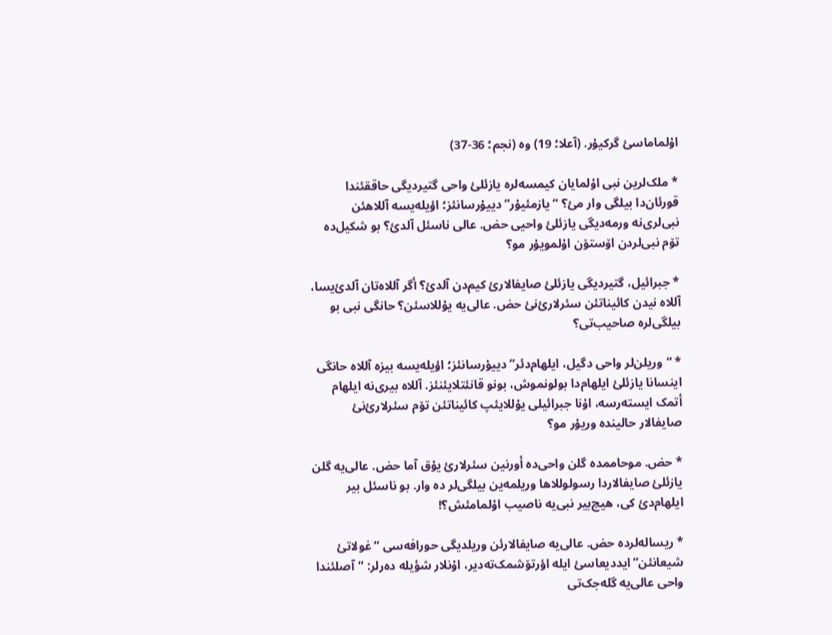اۇلماماسئ گرکیۇر. (آعلا؛ 19) وە (نجم؛ 36-37)

* ملک‌لرین نبی اۇلمایان کیمسەلرە یازئلئ واحی گتیردیگی حاققئندا قورئان‌دا بیلگی وار مئ؟ “یازمئیۇر” دییۇرسانئز؛ اؤیلەیسە آللاهئن نبی‌لری‌نە ورمەدیگی یازئلئ واحیی حض. عالی ناسئل آلدئ؟ بو شکیل‌دە تۆم نبی‌لردن اۆستۆن اۇلمویۇر مو؟

* جبرائیل، گتیردیگی یازئلئ صایفالارئ کیم‌دن آلدئ؟ أگر آللاەتان آلدئ‌یسا، آللاە نیدن کائیناتئن سئرلارئ‌نئ حض. عالی‌یە یۇللاسئن؟ حانگی نبی بو بیلگی‌لرە صاحیب‌تی؟

* “وریلن‌لر واحی دگیل، ایلهام‌دئر” دییۇرسانئز؛ اؤیلەیسە بیزە آللاە حانگی اینسانا یازئلئ ایلهام‌دا بولونموش، بونو قانئتلایئنئز. آللاە بیری‌نە ایلهام أتمک ایستەرسە، اۇنا جبرائیلی یۇللایئپ کائیناتئن تۆم سئرلارئ‌نئ صایفالار حالیندە وریۇر مو؟

* حض. موحاممدە گلن واحی‌دە أورنین سئرلارئ یۇق آما حض. عالی‌یە گلن یازئلئ صایفالاردا رسولوللاها وریلمەین بیلگی‌لر دە وار. بو ناسئل بیر ایلهام‌دئ کی، هیچ‌بیر نبی‌یە ناصیب اۇلمامئش؟!

* ریسالەلردە حض. عالی‌یە صایفالارئن وریلدیگی حورافەسی “غولاتئ شیعانئن” ایددیعاسئ ایلە اؤرتۆشمک‌تەدیر، اۇنلار شؤیلە دەرلر: “آصلئندا واحی عالی‌یە گلەجک‌تی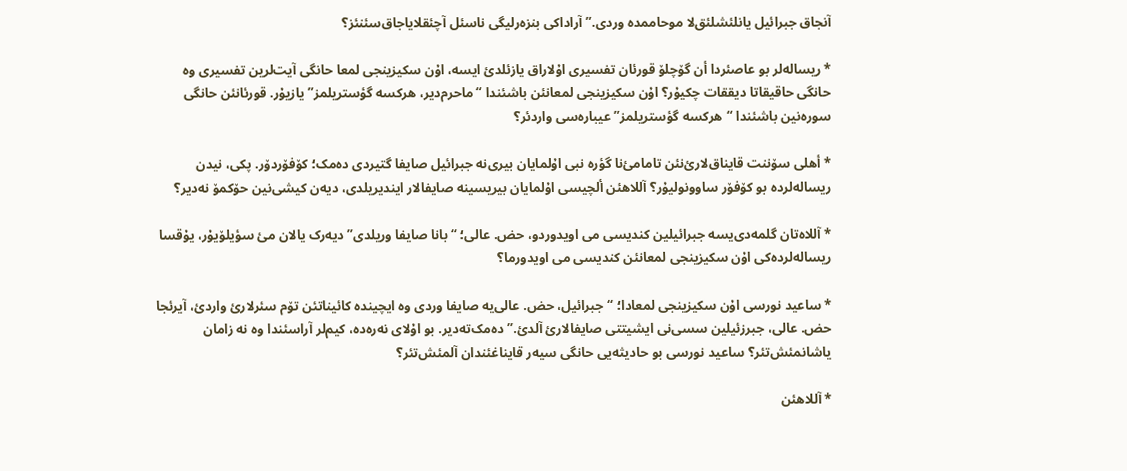آنجاق جبرائیل یانلئشلئق‌لا موحاممدە وردی.” آراداکی بنزەرلیگی ناسئل آچئقلایاجاق‌سئنئز؟

* ریسالەلر بو عاصئردا أن گۆچلۆ قورئان تفسیری اۇلاراق یازئلدئ ایسە، اۇن سکیزینجی لمعا حانگی آیت‌لرین تفسیری وە حانگی حاقیقاتا دیققات چکیۇر؟ اۇن سکیزینجی لمعانئن باشئندا “ماحرم‌دیر، هرکسە گؤستریلمز” یازیۇر. قورئانئن حانگی سورەنین باشئندا “هرکسە گؤستریلمز” عیبارەسی واردئر؟

* أهلی سۆننت قایناق‌لارئ‌نئن تامامئ‌نا گؤرە نبی اۇلمایان بیری‌نە جبرائیل صایفا گتیردی دەمک؛ کۆفۆردۆر. پکی، نیدن ریسالەلردە بو کۆفۆر ساوونولیۇر؟ آللاهئن ألچیسی اۇلمایان بیریسینە صایفالار ایندیریلدی، دیەن کیشی‌نین حۆکمۆ نەدیر؟

* آللاەتان گلمەدی‌یسە جبرائیلین کندیسی می اویدوردو، حض. عالی؛ “بانا صایفا وریلدی” دیەرک یالان مئ سؤیلۆیۇر، یۇقسا ریسالەلردەکی اۇن سکیزینجی لمعانئن کندیسی می اویدورما؟

* ساعید نورسی اۇن سکیزینجی لمعادا؛ “جبرائیل، حض. عالی‌یە صایفا وردی وە ایچیندە کائیناتئن تۆم سئرلارئ واردئ، آیرئجا حض. عالی، جبرزئیلین سسی‌نی ایشیتتی صایفالارئ آلدئ.” دەمک‌تەدیر. بو اۇلای نەرەدە، کیم‌لر آراسئندا وە نە زامان یاشانمئش‌تئر؟ ساعید نورسی بو حادیثەیی حانگی سیەر قایناغئندان آلمئش‌تئر؟

* آللاهئن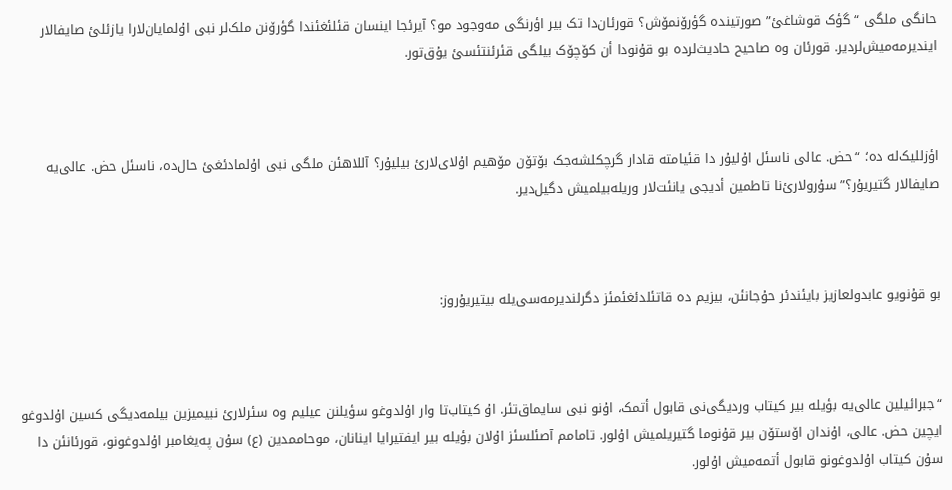حانگی ملگی “گؤک قوشاغئ” صورتیندە گؤرۆنمۆش؟ قورئان‌دا تک بیر اؤرنگی مەوجود مو؟ آیرئجا اینسان قئلئغئندا گؤرۆنن ملک‌لر نبی اۇلمایان‌لارا یازئلئ صایفالار ایندیرمەمیش‌لردیر. قورئان وە صاحیح حادیث‌لردە بو قۇنودا أن کۆچۆک بیلگی قئرئنتئسئ یۇق‌تور.



اؤزللیک‌لە دە؛ “حض. عالی ناسئل اۇلیۇر دا قئیامتە قادار گرچکلشەجک بۆتۆن مۆهیم اۇلای‌لارئ بیلیۇر؟ آللاهئن ملگی نبی اۇلمادئغئ حال‌دە، ناسئل حض. عالی‌یە صایفالار گتیریۇر؟” سۇرولارئ‌نا تاطمین أدیجی یانئت‌لار وریلەبیلمیش دگیل‌دیر.



بو قۇنویو عابدولعازیز بایئندئر حۇجانئن، بیزیم دە قاتئلدئغئمئز دگرلندیرمەسی‌یلە بیتیریۇروز:



“جبرائیلین عالی‌یە بؤیلە بیر کیتاب وردیگی‌نی قابول أتمک، اۇنو نبی سایماق‌تئر. اۇ کیتاب‌تا وار اۇلدوغو سؤیلنن عیلیم وە سئرلارئ نبیمیزین بیلمەدیگی کسین اۇلدوغو ایچین حض. عالی، اۇندان اۆستۆن بیر قۇنوما گتیریلمیش اۇلور. تامامم آصئلسئز اۇلان بؤیلە بیر ایفتیرایا اینانان، موحاممدین (ع) سۇن پەیغامبر اۇلدوغونو، قورئانئن دا سۇن کیتاب اۇلدوغونو قابول أتمەمیش اۇلور.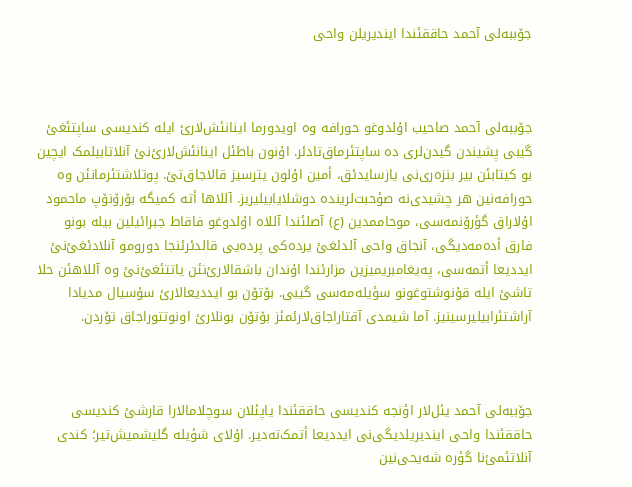جۆببەلی آحمد حاققئندا ایندیریلن واحی



جۆببەلی آحمد صاحیب اۇلدوغو حورافە وە اویدورما اینانئش‌لارئ ایلە کندیسی ساپتئغئ گیبی پشیندن گیدن‌لری دە ساپتئرماق‌تادئر. اۇنون باطئل اینانئش‌لارئ‌نئ آنلاتابیلمک ایچین بو کیتابئن بیر بنزەری‌نی یازسایدئق، أمین اۇلون یترسیز قالاجاق‌تئ. پوتلاشتئرمانئن وە حورافەنین هر چشیدی‌نە صؤحبت‌لریندە دوشلایابیلیریز. آللاها أتە کمیگە بۆرۆنۆپ ماحمود اۇلاراق گؤرۆنمەسی، موحاممدین (ع) آصلئندا آللاە اۇلدوغو فاقاط جبرائیلین بیلە بونو فارق أدەمەدیگی، آنجاق واحی آلدئغئ یردەکی پردەیی قالدئرئنجا دورومو آنلادئغئ‌نئ ایددیعا أتمەسی، پەیغامبریمیزین مزارئندا اۇندان باشقالارئ‌نئن یاتتئغئ‌نئ وە آللاهئن حلا تاشئ ایلە قۇنوشتوغونو سؤیلەمەسی گیبی. بۆتۆن بو ایددیعالارئ سۇسیال مدیادا آراشتئرابیلیرسینیز. آما شیمدی آقتاراجاق‌لارئمئز بۆتۆن بونلارئ اونوتتوراجاق تۆردن.



جۆببەلی آحمد یئل‌لار اؤنجە کندیسی حاققئندا یاپئلان سوچلامالارا قارشئ کندیسی حاققئندا واحی ایندیریلدیگی‌نی ایددیعا أتمک‌تەدیر. اۇلای شؤیلە گلیشمیش‌تیر؛ کندی آنلاتئمئ‌نا گؤرە شەیحی‌نین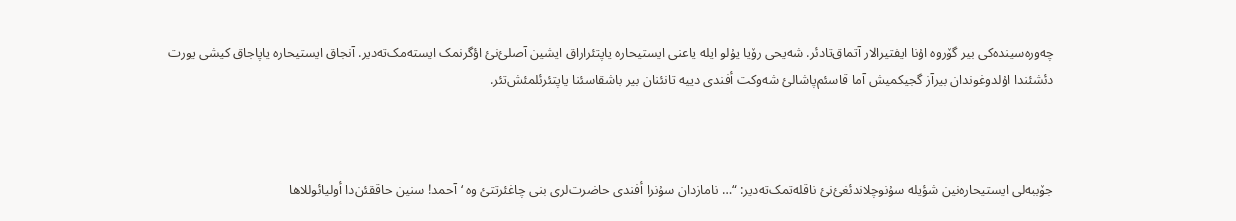چەورەسیندەکی بیر گۆروە اۇنا ایفتیرالار آتماق‌تادئر. شەیحی رۆیا یۇلو ایلە یاعنی ایستیحارە یاپتئراراق ایشین آصلئ‌نئ اؤگرنمک ایستەمک‌تەدیر. آنجاق ایستیحارە یاپاجاق کیشی یورت دئشئندا اۇلدوغوندان بیرآز گجیکمیش آما قاسئم‌پاشالئ شەوکت أفندی دییە تانئنان بیر باشقاسئنا یاپتئرئلمئش‌تئر.



جۆببەلی ایستیحارەنین شؤیلە سۇنوچلاندئغئ‌نئ ناقلەتمک‌تەدیر: “… نامازدان سۇنرا أفندی حاضرت‌لری بنی چاغئرتتئ وە ‘آحمد! سنین حاققئن‌دا أولیائوللاها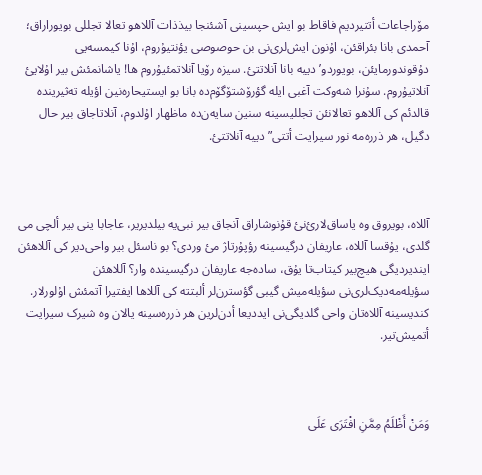مۆراجاعات أتتیردیم فاقاط بو ایش حپسینی آشئنجا بیذذات آللاهو تعالا تجللی بویوراراق؛ آحمدی بانا بئراقئن، اۇنون ایش‌لری‌نی بن حوصوصی یؤنتیۇروم، اۇنا کیمسەیی دۇقوندورمایئن، بویوردو’ دییە بانا آنلاتتئ. سیزە رۆیا آنلاتمئیۇروم ها! یاشانمئش بیر اۇلایئ آنلاتیۇروم. سۇنرا شەوکت آغبی ایلە گؤرۆشتۆگۆم‌دە بانا بو ایستیحارەنین اؤیلە تەثیریندە قالدئم کی آللاهو تعالانئن تجللیسینە سنین سایەن‌دە ماظهار اۇلدوم، آنلاتاجاق بیر حال دگیل، هر ذررەمە نور سیرایت أتتی” دییە آنلاتتئ.



آللاە، بویروق وە یاساق‌لارئ‌نئ قۇنوشاراق آنجاق بیر نبی‌یە بیلدیریر، عاجابا ینی بیر ألچی می گلدی، یۇقسا آللاە، عاریفان درگیسینە رؤپۇرتاژ مئ وردی؟ بو ناسئل بیر واحی‌دیر کی آللاهئن ایندیردیگی هیچ‌بیر کیتاب‌تا یۇق، سادەجە عاریفان درگیسیندە وار؟ آللاهئن سؤیلەمەدیک‌لری‌نی سؤیلەمیش گیبی گؤسترن‌لر ألبتتە کی آللاها ایفتیرا آتمئش اۇلورلار. کندیسینە آللاەتان واحی گلدیگی‌نی ایددیعا أدن‌لرین هر ذررەسینە یالان وە شیرک سیرایت أتمیش‌تیر.



وَمَنْ أَظْلَمُ مِمَّنِ افْتَرَى عَلَى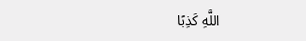اللَّهِ كَذِبًا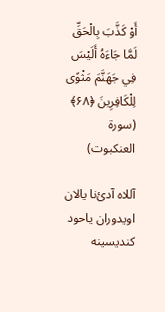أَوْ كَذَّبَ بِالْحَقِّ لَمَّا جَاءَهُ أَلَيْسَ فِي جَهَنَّمَ مَثْوًى لِلْكَافِرِينَ ﴿۶۸﴾ (سورة العنکبوت)

آللاە آدئ‌نا یالان اویدوران یاحود کندیسینە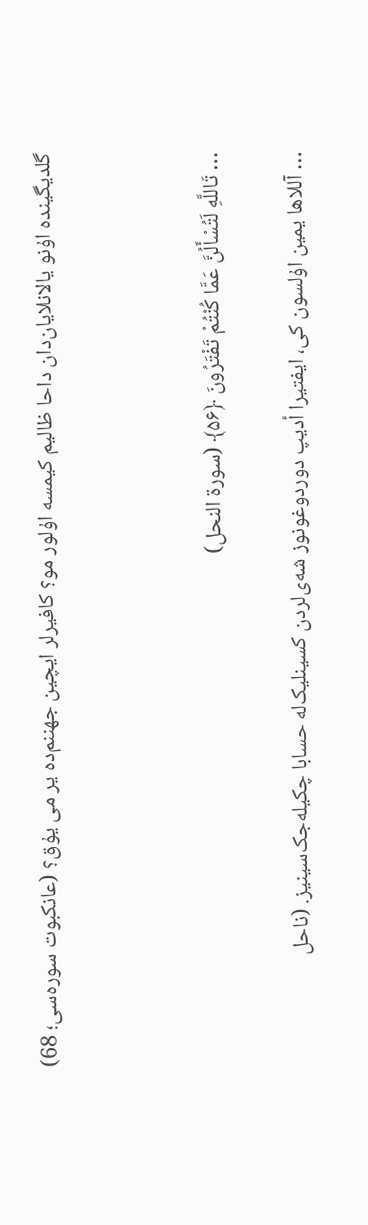گلدیگیندە اۇنو یالانلایان‌دان داحا ظالیم کیمسە اۇلور مو؟ کافیرلر ایچین جهننم‌دە یر می یۇق؟ (عانکبوت سورەسی؛ 68)



… تَاللَّهِ لَتُسْأَلُنَّ عَمَّا كُنْتُمْ تَفْتَرُونَ ﴿۵۶﴾ (سورة النحل)

… آللاها یمین اۇلسون کی، ایفتیرا أدیپ دوردوغونوز شەی‌لردن کسینلیک‌لە حسابا چکیلەجک‌سینیز. (ناحل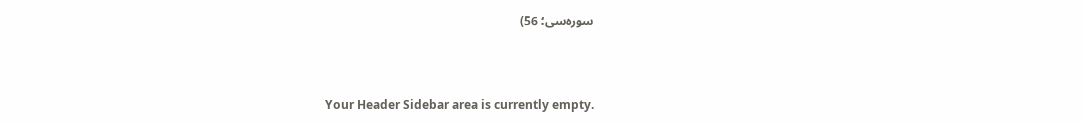سورەسی؛ 56)



Your Header Sidebar area is currently empty.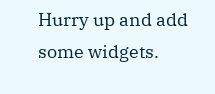Hurry up and add some widgets.